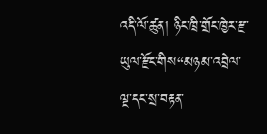འདི་ལོ་ཚུན། ཉིང་ཁྲི་གྲོང་ཁྱེར་རྫ་ཡུལ་རྫོང་གིས“མཉམ་འབྲེལ་ལྔ་དང་སྲ་བརྟན་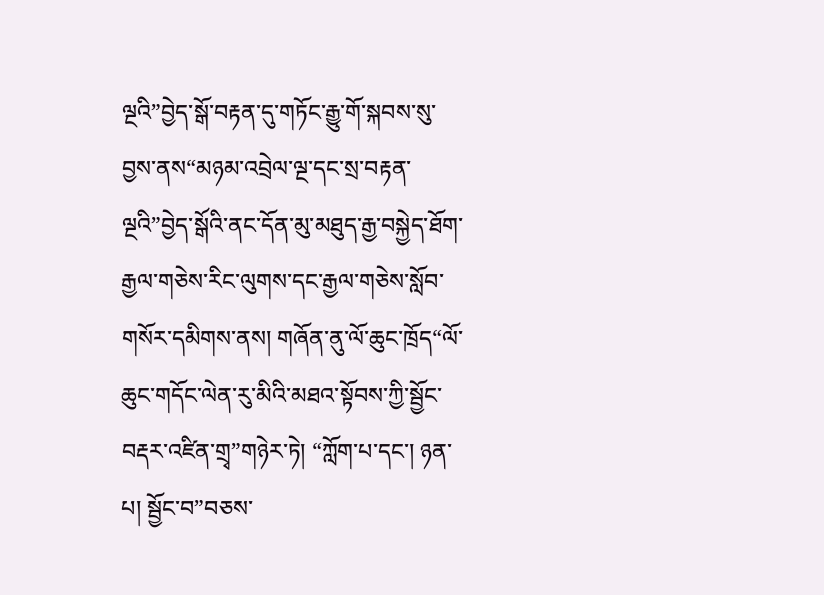ལྔའི”བྱེད་སྒོ་བརྟན་དུ་གཏོང་རྒྱུ་གོ་སྐབས་སུ་བྱས་ནས“མཉམ་འབྲེལ་ལྔ་དང་སྲ་བརྟན་ལྔའི”བྱེད་སྒོའི་ནང་དོན་མུ་མཐུད་རྒྱ་བསྐྱེད་ཐོག་རྒྱལ་གཅེས་རིང་ལུགས་དང་རྒྱལ་གཅེས་སློབ་གསོར་དམིགས་ནས། གཞོན་ནུ་ལོ་ཆུང་ཁྲོད“ལོ་ཆུང་གདོང་ལེན་རུ་མིའི་མཐའ་སྟོབས་ཀྱི་སྦྱོང་བརྡར་འཛིན་གྲྭ”གཉེར་ཏེ། “ཀློག་པ་དང་། ཉན་པ། སྦྱོང་བ”བཅས་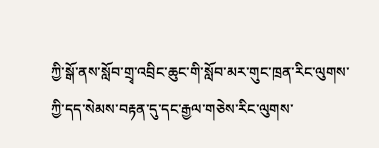ཀྱི་སྒོ་ནས་སློབ་གྲྭ་འབྲིང་ཆུང་གི་སློབ་མར་གུང་ཁྲན་རིང་ལུགས་ཀྱི་དད་སེམས་བརྟན་དུ་དང་རྒྱལ་གཅེས་རིང་ལུགས་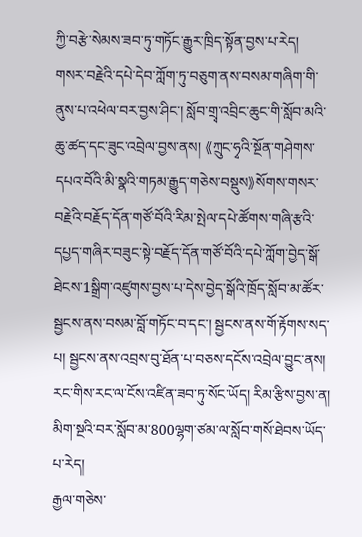ཀྱི་བརྩེ་སེམས་ཟབ་ཏུ་གཏོང་རྒྱུར་ཁྲིད་སྟོན་བྱས་པ་རེད།
གསར་བརྗེའི་དཔེ་དེབ་ཀློག་ཏུ་བཅུག་ནས་བསམ་གཞིག་གི་ནུས་པ་འཕེལ་བར་བྱས་ཤིང་། སློབ་གྲྭ་འབྲིང་ཆུང་གི་སློབ་མའི་ཆུ་ཚད་དང་ཟུང་འབྲེལ་བྱས་ནས། 《ཀྲུང་ཧྭའི་སྔོན་གཤེགས་དཔའ་བོའི་མི་སྣའི་གཏམ་རྒྱུད་གཅེས་བསྡུས》སོགས་གསར་བརྗེའི་བརྗོད་དོན་གཙོ་བོའི་རིམ་སྤེལ་དཔེ་ཚོགས་གཞི་རྩའི་དཔྱད་གཞིར་བཟུང་སྟེ་བརྗོད་དོན་གཙོ་བོའི་དཔེ་ཀློག་བྱེད་སྒོ་ཐེངས་1སྒྲིག་འཛུགས་བྱས་པ་དེས་བྱེད་སྒོའི་ཁྲོད་སློབ་མ་ཚོར་སྦྱངས་ནས་བསམ་བློ་གཏོང་བ་དང་། སྦྱངས་ནས་གོ་རྟོགས་སད་པ། སྦྱངས་ནས་འབྲས་བུ་ཐོན་པ་བཅས་དངོས་འབྲེལ་བྱུང་ནས། རང་གིས་རང་ལ་ངོས་འཛིན་ཟབ་ཏུ་སོང་ཡོད། རིམ་རྩིས་བྱས་ན། མིག་སྔའི་བར་སློབ་མ་800ལྷག་ཙམ་ལ་སློབ་གསོ་ཐེབས་ཡོད་པ་རེད།
རྒྱལ་གཅེས་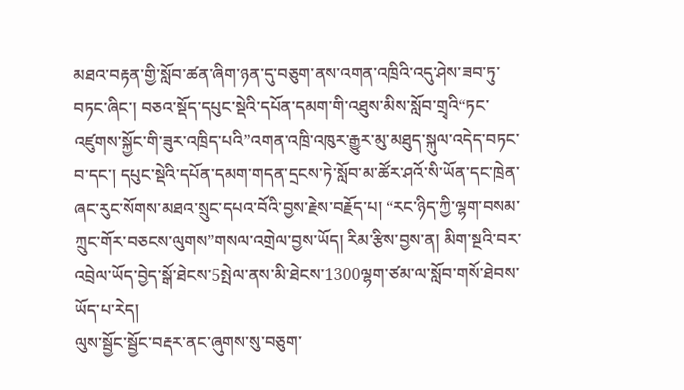མཐའ་བརྟན་གྱི་སློབ་ཚན་ཞིག་ཉན་དུ་བཅུག་ནས་འགན་འཁྲིའི་འདུ་ཤེས་ཟབ་ཏུ་བཏང་ཞིང་། བཅའ་སྡོད་དཔུང་སྡེའི་དཔོན་དམག་གི་འཐུས་མིས་སློབ་གྲྭའི“ཏང་འཛུགས་སྐྱོང་གི་ཟུར་འཁྲིད་པའི”འགན་འཁྲི་འཁུར་རྒྱུར་མུ་མཐུད་སྐུལ་འདེད་བཏང་བ་དང་། དཔུང་སྡེའི་དཔོན་དམག་གདན་དྲངས་ཏེ་སློབ་མ་ཚོར་ཤའོ་སི་ཡོན་དང་ཁྲེན་ཞང་རུང་སོགས་མཐའ་སྲུང་དཔའ་བོའི་བྱས་རྗེས་བརྗོད་པ། “རང་ཉིད་ཀྱི་ལྷག་བསམ་ཀྲུང་གོར་བཅངས་ལུགས”གསལ་འགྲེལ་བྱས་ཡོད། རིམ་རྩིས་བྱས་ན། མིག་སྔའི་བར་འབྲེལ་ཡོད་བྱེད་སྒོ་ཐེངས་5སྤེལ་ནས་མི་ཐེངས་1300ལྷག་ཙམ་ལ་སློབ་གསོ་ཐེབས་ཡོད་པ་རེད།
ལུས་སྦྱོང་སྦྱོང་བརྡར་ནང་ཞུགས་སུ་བཅུག་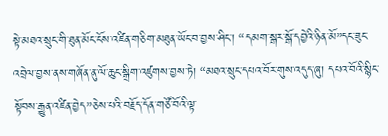སྟེ་མཐའ་སྲུང་གི་ཐུན་མོང་ངོས་འཛིན་གཅིག་མཐུན་ཡོང་བ་བྱས་ཤིང་། “དམག་སྒར་སྒོ་དབྱེའི་ཉིན་མོ”དང་ཟུང་འབྲེལ་བྱས་ནས་གཞོན་ནུ་ལོ་ཆུང་སྒྲིག་འཛུགས་བྱས་ཏེ། “མཐའ་སྲུང་དཔའ་བོར་གུས་འདུད་ཞུ། དཔའ་བོའི་སྙིང་སྟོབས་རྒྱུན་འཛིན་བྱེད”ཅེས་པའི་བརྗོད་དོན་གཙོ་བོའི་ལྟ་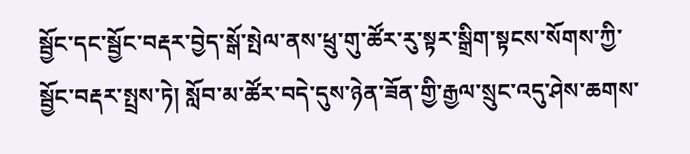སྦྱོང་དང་སྦྱོང་བརྡར་བྱེད་སྒོ་སྤེལ་ནས་ཕྲུ་གུ་ཚོར་རུ་སྟར་སྒྲིག་སྟངས་སོགས་ཀྱི་སྦྱོང་བརྡར་སྤྲས་ཏེ། སློབ་མ་ཚོར་བདེ་དུས་ཉེན་ཟོན་གྱི་རྒྱལ་སྲུང་འདུ་ཤེས་ཆགས་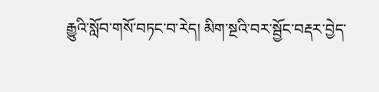རྒྱུའི་སློབ་གསོ་བཏང་བ་རེད། མིག་སྔའི་བར་སྦྱོང་བརྡར་བྱེད་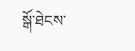སྒོ་ཐེངས་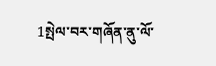1སྤེལ་བར་གཞོན་ནུ་ལོ་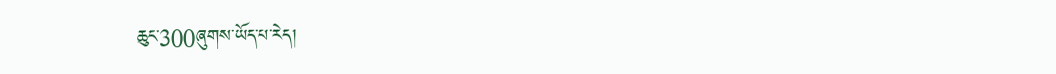ཆུང་300ཞུགས་ཡོད་པ་རེད།